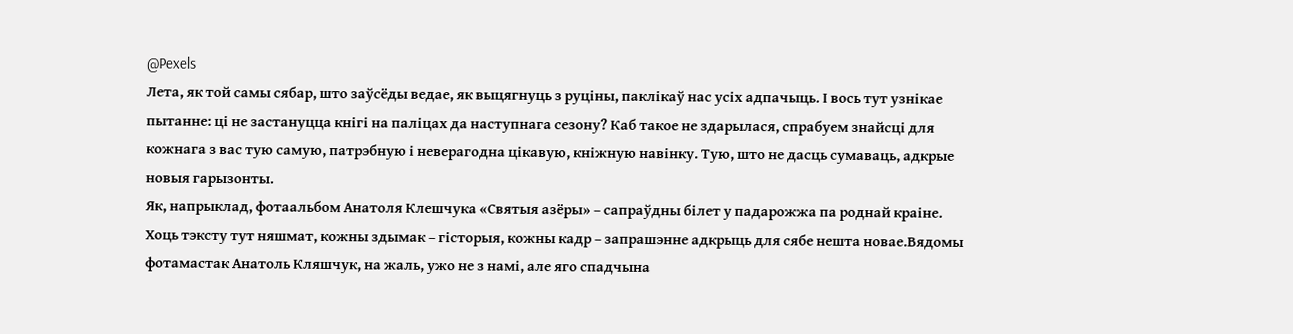@Pexels
Лета, як той самы сябар, што заўсёды ведае, як выцягнуць з руціны, паклікаў нас усіх адпачыць. І вось тут узнікае пытанне: ці не застануцца кнігі на паліцах да наступнага сезону? Каб такое не здарылася, спрабуем знайсці для кожнага з вас тую самую, патрэбную і неверагодна цікавую, кніжную навінку. Тую, што не дасць сумаваць, адкрые новыя гарызонты.
Як, напрыклад, фотаальбом Анатоля Клешчука «Святыя азёры» – сапраўдны білет у падарожжа па роднай краіне. Хоць тэксту тут няшмат, кожны здымак – гісторыя, кожны кадр – запрашэнне адкрыць для сябе нешта новае.Вядомы фотамастак Анатоль Кляшчук, на жаль, ужо не з намі, але яго спадчына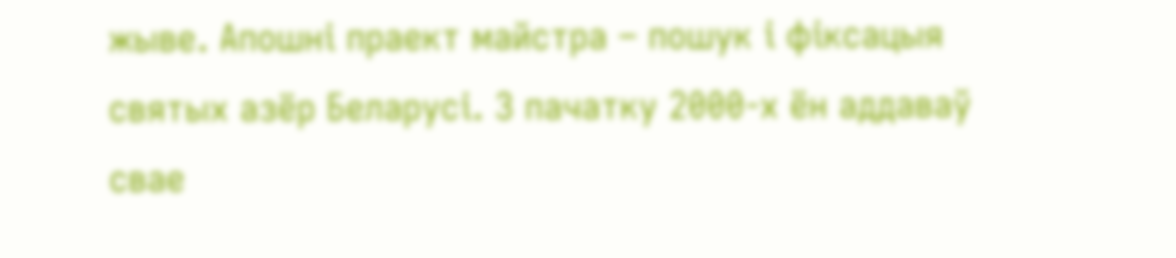жыве. Апошні праект майстра – пошук і фіксацыя святых азёр Беларусі. З пачатку 2000-х ён аддаваў свае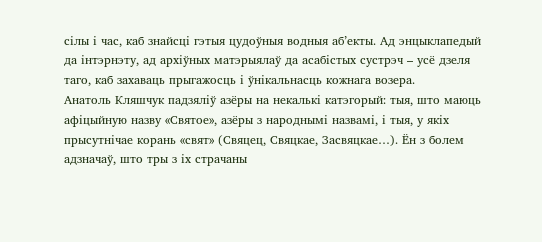сілы і час, каб знайсці гэтыя цудоўныя водныя аб’екты. Ад энцыклапедый да інтэрнэту, ад архіўных матэрыялаў да асабістых сустрэч – усё дзеля таго, каб захаваць прыгажосць і ўнікальнасць кожнага возера.
Анатоль Кляшчук падзяліў азёры на некалькі катэгорый: тыя, што маюць афіцыйную назву «Святое», азёры з народнымі назвамі, і тыя, у якіх прысутнічае корань «свят» (Свяцец, Свяцкае, Засвяцкае…). Ён з болем адзначаў, што тры з іх страчаны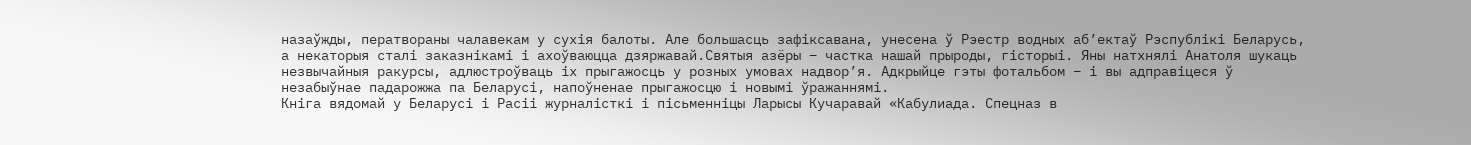назаўжды, ператвораны чалавекам у сухія балоты. Але большасць зафіксавана, унесена ў Рэестр водных аб’ектаў Рэспублікі Беларусь, а некаторыя сталі заказнікамі і ахоўваюцца дзяржавай.Святыя азёры – частка нашай прыроды, гісторыі. Яны натхнялі Анатоля шукаць незвычайныя ракурсы, адлюстроўваць іх прыгажосць у розных умовах надвор’я. Адкрыйце гэты фотальбом – і вы адправіцеся ў незабыўнае падарожжа па Беларусі, напоўненае прыгажосцю і новымі ўражаннямі.
Кніга вядомай у Беларусі і Расіі журналісткі і пісьменніцы Ларысы Кучаравай «Кабулиада. Спецназ в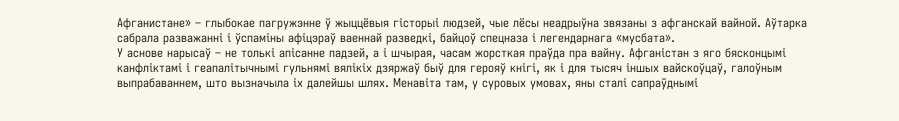Афганистане» – глыбокае пагружэнне ў жыццёвыя гісторыі людзей, чые лёсы неадрыўна звязаны з афганскай вайной. Аўтарка сабрала разважанні і ўспаміны афіцэраў ваеннай разведкі, байцоў спецназа і легендарнага «мусбата».
У аснове нарысаў – не толькі апісанне падзей, а і шчырая, часам жорсткая праўда пра вайну. Афганістан з яго бясконцымі канфліктамі і геапалітычнымі гульнямі вялікіх дзяржаў быў для герояў кнігі, як і для тысяч іншых вайскоўцаў, галоўным выпрабаваннем, што вызначыла іх далейшы шлях. Менавіта там, у суровых умовах, яны сталі сапраўднымі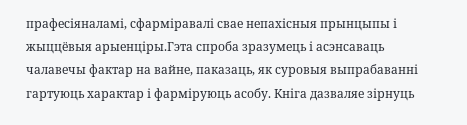прафесіяналамі, сфарміравалі свае непахісныя прынцыпы і жыццёвыя арыенціры.Гэта спроба зразумець і асэнсаваць чалавечы фактар на вайне, паказаць, як суровыя выпрабаванні гартуюць характар і фарміруюць асобу. Кніга дазваляе зірнуць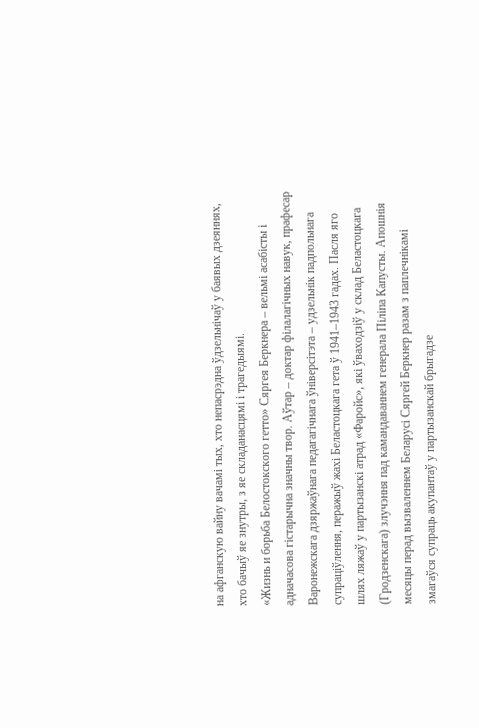на афганскую вайну вачамі тых, хто непасрэдна ўдзельнічаў у баявых дзеяннях, хто бачыў яе знутры, з яе складанасцямі і трагедыямі.
«Жизнь и борьба Белостокского гетто» Сяргея Беркнера – вельмі асабісты і адначасова гістарычна значны твор. Аўтар – доктар філалагічных навук, прафесар Варонежскага дзяржаўнага педагагічнага ўніверсітэта – удзельнік падпольнага супраціўлення, перажыў жахі Беластоцкага гета ў 1941–1943 гадах. Пасля яго шлях ляжаў у партызанскі атрад «Фаройс», які ўваходзіў у склад Беластоцкага (Гродзенскага) злучэння пад камандаваннем генерала Піліпа Капусты. Апошнія месяцы перад вызваленнем Беларусі Сяргей Беркнер разам з паплечнікамі змагаўся супраць акупантаў у партызанскай брыгадзе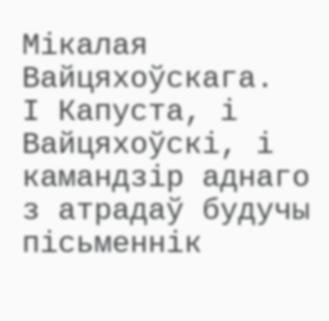Мікалая Вайцяхоўскага.
І Капуста, і Вайцяхоўскі, і камандзір аднаго з атрадаў будучы пісьменнік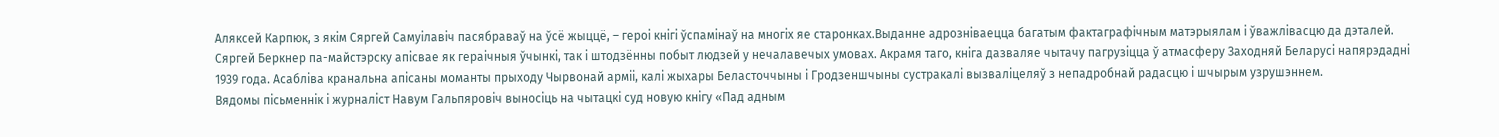Аляксей Карпюк, з якім Сяргей Самуілавіч пасябраваў на ўсё жыццё, – героі кнігі ўспамінаў на многіх яе старонках.Выданне адрозніваецца багатым фактаграфічным матэрыялам і ўважлівасцю да дэталей. Сяргей Беркнер па-майстэрску апісвае як гераічныя ўчынкі, так і штодзённы побыт людзей у нечалавечых умовах. Акрамя таго, кніга дазваляе чытачу пагрузіцца ў атмасферу Заходняй Беларусі напярэдадні 1939 года. Асабліва кранальна апісаны моманты прыходу Чырвонай арміі, калі жыхары Беласточчыны і Гродзеншчыны сустракалі вызваліцеляў з непадробнай радасцю і шчырым узрушэннем.
Вядомы пісьменнік і журналіст Навум Гальпяровіч выносіць на чытацкі суд новую кнігу «Пад адным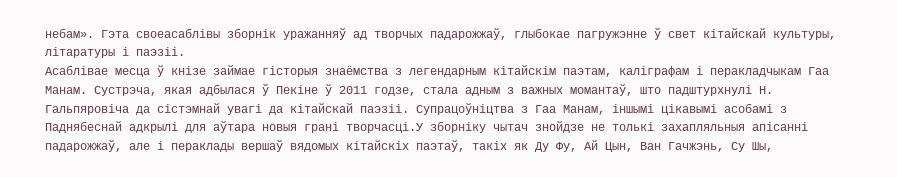небам». Гэта своеасаблівы зборнік уражанняў ад творчых падарожжаў, глыбокае пагружэнне ў свет кітайскай культуры, літаратуры і паэзіі.
Асаблівае месца ў кнізе займае гісторыя знаёмства з легендарным кітайскім паэтам, каліграфам і перакладчыкам Гаа Манам. Сустрэча, якая адбылася ў Пекіне ў 2011 годзе, стала адным з важных момантаў, што падштурхнулі Н. Гальпяровіча да сістэмнай увагі да кітайскай паэзіі. Супрацоўніцтва з Гаа Манам, іншымі цікавымі асобамі з Паднябеснай адкрылі для аўтара новыя грані творчасці.У зборніку чытач знойдзе не толькі захапляльныя апісанні падарожжаў, але і пераклады вершаў вядомых кітайскіх паэтаў, такіх як Ду Фу, Ай Цын, Ван Гачжэнь, Су Шы,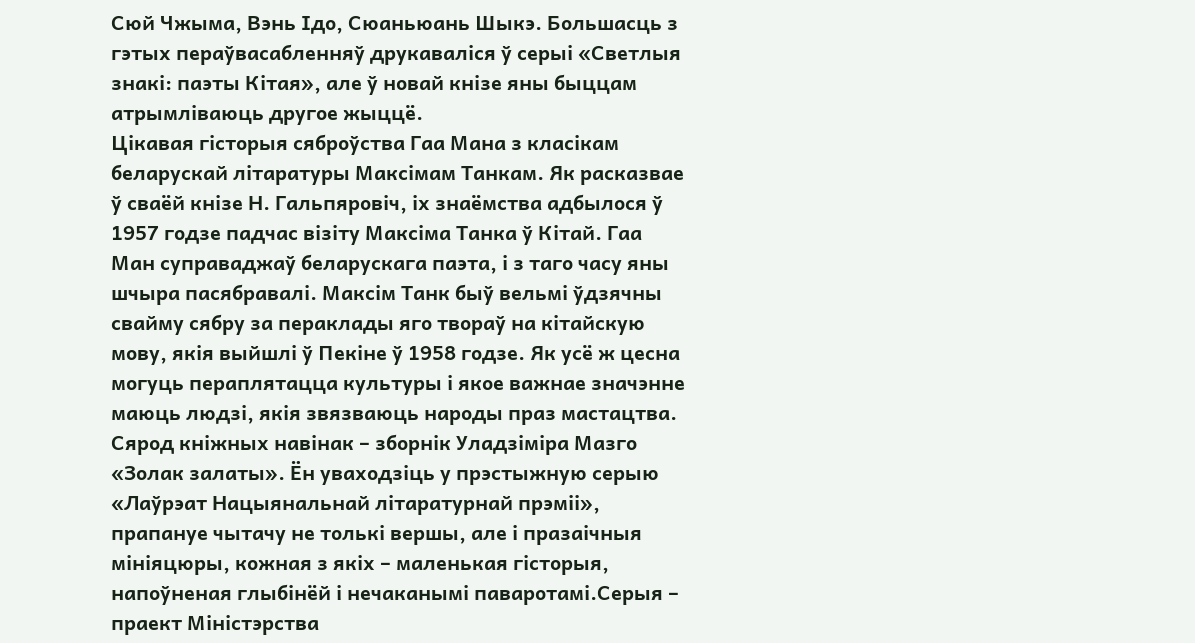Сюй Чжыма, Вэнь Ідо, Сюаньюань Шыкэ. Большасць з гэтых пераўвасабленняў друкаваліся ў серыі «Светлыя знакі: паэты Кітая», але ў новай кнізе яны быццам атрымліваюць другое жыццё.
Цікавая гісторыя сяброўства Гаа Мана з класікам беларускай літаратуры Максімам Танкам. Як расказвае ў сваёй кнізе Н. Гальпяровіч, іх знаёмства адбылося ў 1957 годзе падчас візіту Максіма Танка ў Кітай. Гаа Ман суправаджаў беларускага паэта, і з таго часу яны шчыра пасябравалі. Максім Танк быў вельмі ўдзячны свайму сябру за пераклады яго твораў на кітайскую мову, якія выйшлі ў Пекіне ў 1958 годзе. Як усё ж цесна могуць пераплятацца культуры і якое важнае значэнне маюць людзі, якія звязваюць народы праз мастацтва.
Сярод кніжных навінак – зборнік Уладзіміра Мазго «Золак залаты». Ён уваходзіць у прэстыжную серыю «Лаўрэат Нацыянальнай літаратурнай прэміі», прапануе чытачу не толькі вершы, але і празаічныя мініяцюры, кожная з якіх – маленькая гісторыя, напоўненая глыбінёй і нечаканымі паваротамі.Серыя – праект Міністэрства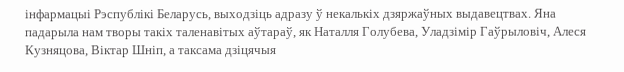інфармацыі Рэспублікі Беларусь, выходзіць адразу ў некалькіх дзяржаўных выдавецтвах. Яна падарыла нам творы такіх таленавітых аўтараў, як Наталля Голубева, Уладзімір Гаўрыловіч, Алеся Кузняцова, Віктар Шніп, а таксама дзіцячыя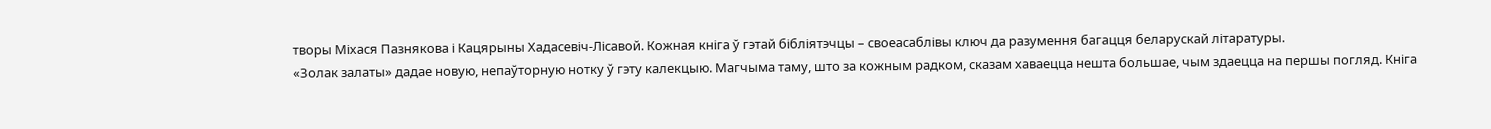творы Міхася Пазнякова і Кацярыны Хадасевіч-Лісавой. Кожная кніга ў гэтай бібліятэчцы – своеасаблівы ключ да разумення багацця беларускай літаратуры.
«Золак залаты» дадае новую, непаўторную нотку ў гэту калекцыю. Магчыма таму, што за кожным радком, сказам хаваецца нешта большае, чым здаецца на першы погляд. Кніга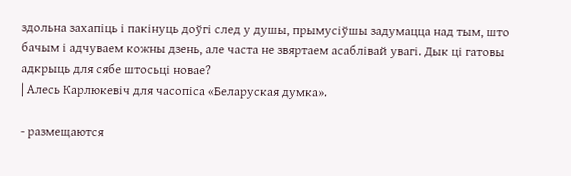здольна захапіць і пакінуць доўгі след у душы, прымусіўшы задумацца над тым, што бачым і адчуваем кожны дзень, але часта не звяртаем асаблівай увагі. Дык ці гатовы адкрыць для сябе штосьці новае?
| Алесь Карлюкевіч для часопіса «Беларуская думка».

- размещаются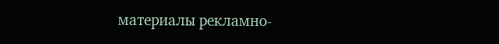материалы рекламно-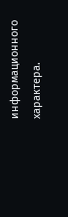информационного характера.